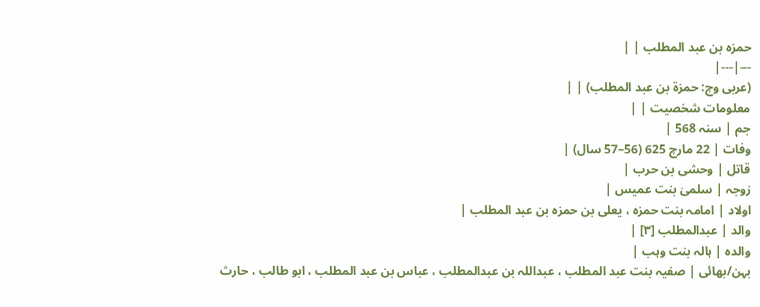حمزہ بن عبد المطلب | |
---|---|
(عربی وچ: حمزة بن عبد المطلب) | |
معلومات شخصیت | |
جم | سنہ 568 |
وفات | 22 مارچ 625 (56–57 سال) |
قاتل | وحشی بن حرب |
زوجہ | سلمیٰ بنت عمیس |
اولاد | امامہ بنت حمزہ ، یعلی بن حمزہ بن عبد المطلب |
والد | عبدالمطلب [۳] |
والدہ | ہالہ بنت وہب |
بہن/بھائی | صفیہ بنت عبد المطلب ، عبداللہ بن عبدالمطلب ، عباس بن عبد المطلب ، ابو طالب ، حارث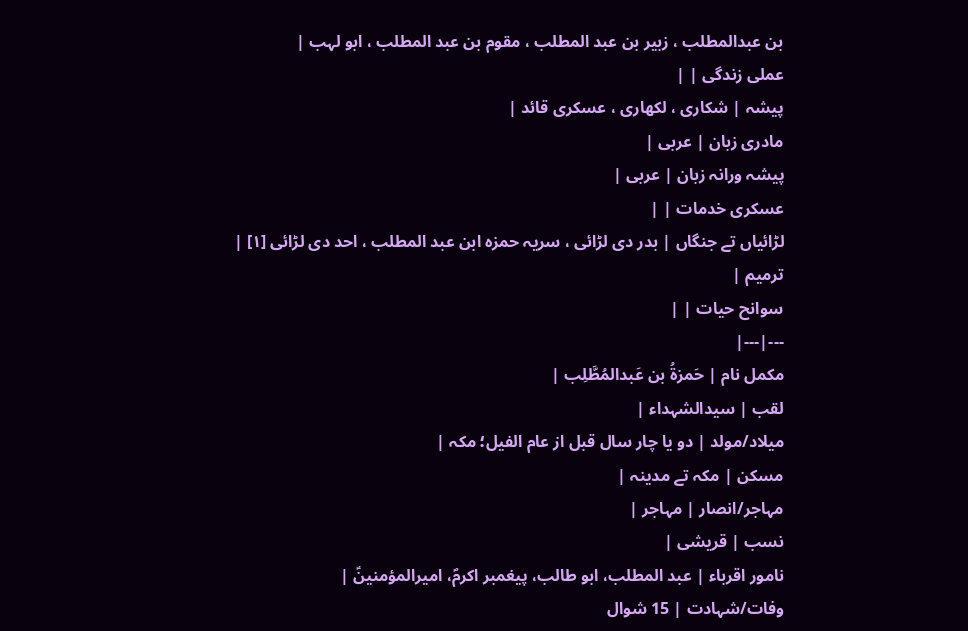بن عبدالمطلب ، زبیر بن عبد المطلب ، مقوم بن عبد المطلب ، ابو لہب |
عملی زندگی | |
پیشہ | شکاری ، لکھاری ، عسکری قائد |
مادری زبان | عربی |
پیشہ ورانہ زبان | عربی |
عسکری خدمات | |
لڑائیاں تے جنگاں | بدر دی لڑائی ، سریہ حمزہ ابن عبد المطلب ، احد دی لڑائی [۱] |
ترمیم |
سوانح حیات | |
---|---|
مکمل نام | حَمزةُ بن عَبدالمُطَّلِب |
لقب | سیدالشہداء |
میلاد/مولد | دو یا چار سال قبل از عام الفیل؛ مکہ |
مسکن | مکہ تے مدینہ |
مہاجر/انصار | مہاجر |
نسب | قریشی |
نامور اقرباء | عبد المطلب، ابو طالب، پیغمبر اکرمؐ، امیرالمؤمنینؑ |
وفات/شہادت | 15 شوال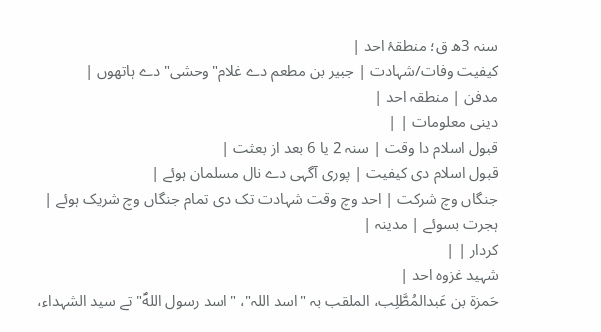سنہ 3ه ق؛ منطقۂ احد |
کیفیت وفات/شہادت | جبیر بن مطعم دے غلام"وحشی" دے ہاتھوں |
مدفن | منطقہ احد |
دینی معلومات | |
قبول اسلام دا وقت | سنہ 2 یا 6 بعد از بعثت |
قبول اسلام دی کیفیت | پوری آگہی دے نال مسلمان ہوئے |
جنگاں وچ شرکت | احد وچ وقت شہادت تک دی تمام جنگاں وچ شریک ہوئے |
ہجرت بسوئے | مدینہ |
کردار | |
شہید غزوہ احد |
حَمزۃ بن عَبدالمُطَّلِب، الملقب بہ "اسد اللہ"، "اسد رسول اللهؐ" تے سید الشہداء،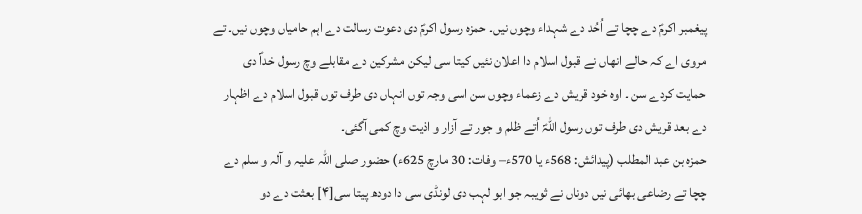پیغمبر اکرمؐ دے چچا تے اُحُد دے شہداء وچوں نيں۔ حمزہ رسول اکرمؐ دی دعوت رسالت دے اہم حامیاں وچوں نيں۔ تے مروی اے کہ حالے انھاں نے قبول اسلام دا اعلان نئيں کیتا سی لیکن مشرکین دے مقابلے وچ رسول خداؐ دی حمایت کردے سن ۔ اوہ خود قریش دے زعماء وچوں سن اسی وجہ توں انہاں دی طرف توں قبول اسلام دے اظہار دے بعد قریش دی طرف توں رسول اللہؐ اُتے ظلم و جور تے آزار و اذيت وچ کمی آگئی۔
حمزہ بن عبد المطلب (پیدائش: 568ء یا 570ء– وفات: 30 مارچ 625ء) حضور صلی اللہ علیہ و آلہ و سلم دے چچا تے رضاعی بھائی نيں دوناں نے ثویبہ جو ابو لہب دی لونڈی سی دا دودھ پیتا سی[۴] بعثت دے دو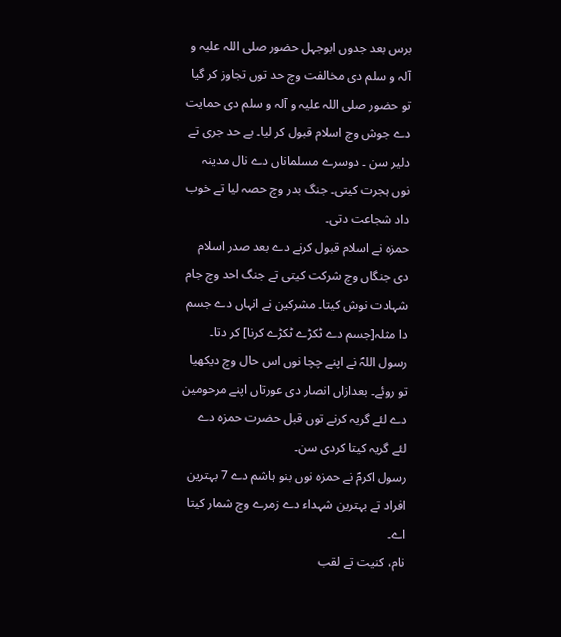برس بعد جدوں ابوجہل حضور صلی اللہ علیہ و آلہ و سلم دی مخالفت وچ حد توں تجاوز کر گیا تو حضور صلی اللہ علیہ و آلہ و سلم دی حمایت دے جوش وچ اسلام قبول کر لیا۔ بے حد جری تے دلیر سن ۔ دوسرے مسلماناں دے نال مدینہ نوں ہجرت کيتی۔ جنگ بدر وچ حصہ لیا تے خوب داد شجاعت دتی۔
حمزہ نے اسلام قبول کرنے دے بعد صدر اسلام دی جنگاں وچ شرکت کيتی تے جنگ احد وچ جام شہادت نوش کیتا۔ مشرکین نے انہاں دے جسم دا مثلہ[جسم دے ٹکڑے ٹکڑے کرنا] کر دتا۔ رسول اللہؐ نے اپنے چچا نوں اس حال وچ دیکھیا تو روئے۔ بعدازاں انصار دی عورتاں اپنے مرحومین دے لئے گریہ کرنے توں قبل حضرت حمزہ دے لئے گریہ کیتا کردی سن۔
رسول اکرمؐ نے حمزہ نوں بنو ہاشم دے 7 بہترین افراد تے بہترین شہداء دے زمرے وچ شمار کیتا اے۔
نام، کنیت تے لقب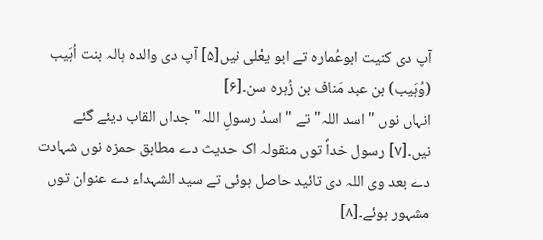آپ دی کنیت ابوعُمارہ تے ابو یعْلی نيں[۵] آپ دی والدہ ہالہ بنت اُہَیب (وُہَیب) بن عبد مَناف بن زُہرہ سن۔[۶]
انہاں نوں "اسد اللہ" تے "اسدُ رسولِ اللہ" جداں القاب دیئے گئے نيں۔[۷] رسول خداؐ توں منقولہ اک حدیث دے مطابق حمزہ نوں شہادت دے بعد وی اللہ دی تائید حاصل ہوئی تے سید الشہداء دے عنوان توں مشہور ہوئے۔[۸]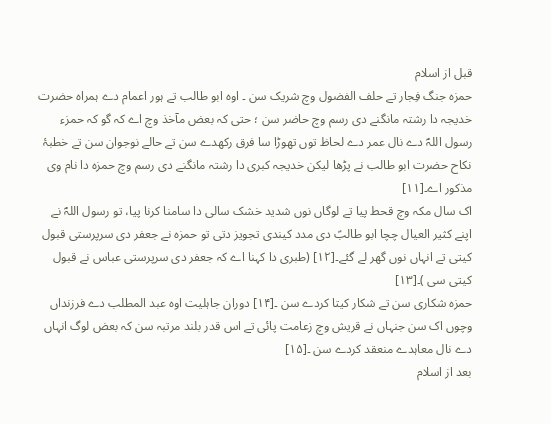قبل از اسلام
حمزہ جنگ فِجار تے حلف الفضول وچ شریک سن ۔ اوہ ابو طالب تے ہور اعمام دے ہمراہ حضرت خدیجہ دا رشتہ مانگنے دی رسم وچ حاضر سن ؛ حتی کہ بعض مآخذ وچ اے کہ گو کہ حمزء رسول اللہؐ دے نال عمر دے لحاظ توں تھوڑا سا فرق رکھدے سن تے حالے نوجوان سن تے خطبۂ نکاح حضرت ابو طالب نے پڑھا لیکن خدیجہ کبری دا رشتہ مانگنے دی رسم وچ حمزہ دا نام وی مذکور اے۔[۱۱]
اک سال مکہ وچ قحط پيا تے لوگاں نوں شدید خشک سالی دا سامنا کرنا پيا، تو رسول اللہؐ نے اپنے کثیر العیال چچا ابو طالبؑ دی مدد کیندی تجویز دتی تو حمزہ نے جعفر دی سرپرستی قبول کيتی تے انہاں نوں گھر لے گئے۔[۱۲] (طبری دا کہنا اے کہ جعفر دی سرپرستی عباس نے قبول کيتی سی )۔[۱۳]
حمزہ شکاری سن تے شکار کیتا کردے سن ۔[۱۴] دوران جاہلیت اوہ عبد المطلب دے فرزنداں وچوں اک سن جنہاں نے قریش وچ زعامت پائی تے اس قدر بلند مرتبہ سن کہ بعض لوگ انہاں دے نال معاہدے منعقد کردے سن ۔[۱۵]
بعد از اسلام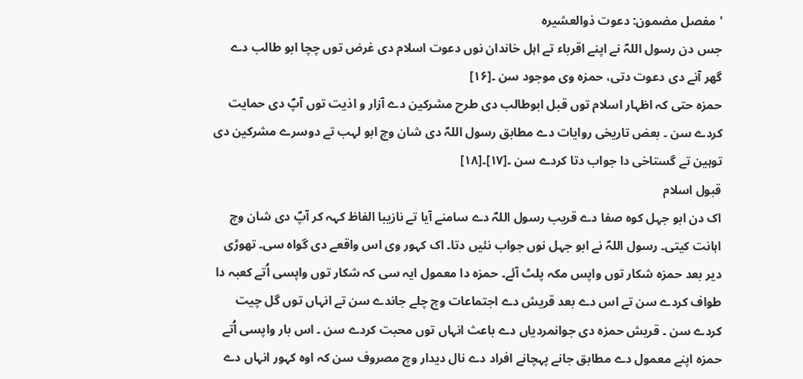'مفصل مضمون: دعوت ذوالعشیرہ
جس دن رسول اللہؐ نے اپنے اقرباء تے اہل خاندان نوں دعوت اسلام دی غرض توں چچا ابو طالب دے گھر آنے دی دعوت دتی، حمزہ وی موجود سن ۔[۱۶]
حمزہ حتی کہ اظہار اسلام توں قبل ابوطالب دی طرح مشرکین دے آزار و اذیت توں آپؐ دی حمایت کردے سن ۔ بعض تاریخی روایات دے مطابق رسول اللہؐ دی شان وچ ابو لہب تے دوسرے مشرکین دی توہین تے گستاخی دا جواب دتا کردے سن ۔[۱۷]۔[۱۸]
قبول اسلام
اک دن ابو جہل کوہ صفا دے قریب رسول اللہؐ دے سامنے آيا تے نازیبا الفاظ کہہ کر آپؐ دی شان وچ اہانت کيتی۔ رسول اللہؐ نے ابو جہل نوں جواب نئيں دتا۔ اک کہور وی اس واقعے دی گواہ سی۔ تھوڑی دیر بعد حمزہ شکار توں واپس مکہ پلٹ آئے۔ حمزہ دا معمول ایہ سی کہ شکار توں واپسی اُتے کعبہ دا طواف کردے سن تے اس دے بعد قریش دے اجتماعات وچ چلے جاندے سن تے انہاں توں گل چیت کردے سن ۔ قریش حمزہ دی جوانمردیاں دے باعث انہاں توں محبت کردے سن ۔ اس بار واپسی اُتے حمزہ اپنے معمول دے مطابق جانے پہچانے افراد دے نال دیدار وچ مصروف سن کہ اوہ کہور انہاں دے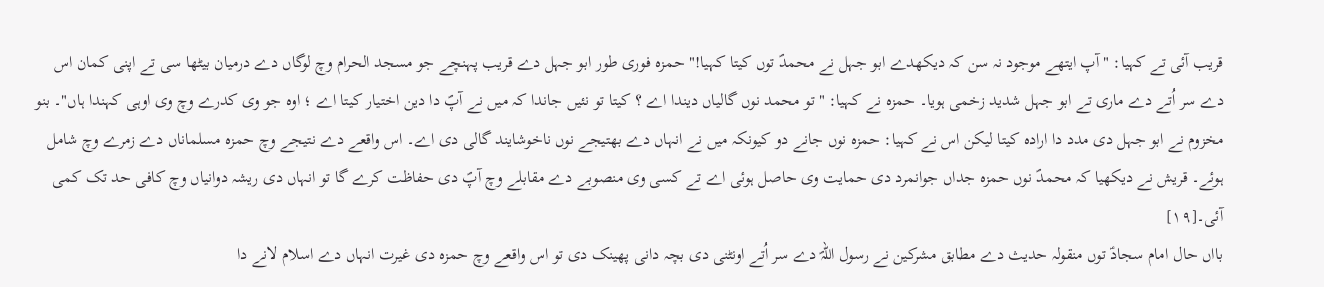قریب آئی تے کہیا: "آپ ایتھے موجود نہ سن کہ دیکھدے ابو جہل نے محمدؐ توں کیتا کہیا!" حمزہ فوری طور ابو جہل دے قریب پہنچے جو مسجد الحرام وچ لوگاں دے درمیان بیٹھا سی تے اپنی کمان اس دے سر اُتے دے ماری تے ابو جہل شدید زخمی ہويا۔ حمزہ نے کہیا: "تو محمد نوں گالیاں دیندا اے ؟ کیتا تو نئيں جاندا کہ ميں نے آپؐ دا دین اختیار کیتا اے ؛ اوہ جو وی کدرے وچ وی اوہی کہندا ہاں"۔ بنو مخزوم نے ابو جہل دی مدد دا ارادہ کیتا لیکن اس نے کہیا: حمزہ نوں جانے دو کیونکہ ميں نے انہاں دے بھتیجے نوں ناخوشایند گالی دی اے۔ اس واقعے دے نتیجے وچ حمزہ مسلماناں دے زمرے وچ شامل ہوئے۔ قریش نے دیکھیا کہ محمدؐ نوں حمزہ جداں جوانمرد دی حمایت وی حاصل ہوئی اے تے کسی وی منصوبے دے مقابلے وچ آپؐ دی حفاظت کرے گا تو انہاں دی ریشہ دوانیاں وچ کافی حد تک کمی آئی۔[۱۹]
بااں حال امام سجادؑ توں منقولہ حدیث دے مطابق مشرکین نے رسول اللہؐ دے سر اُتے اونٹنی دی بچہ دانی پھینک دی تو اس واقعے وچ حمزہ دی غیرت انہاں دے اسلام لانے دا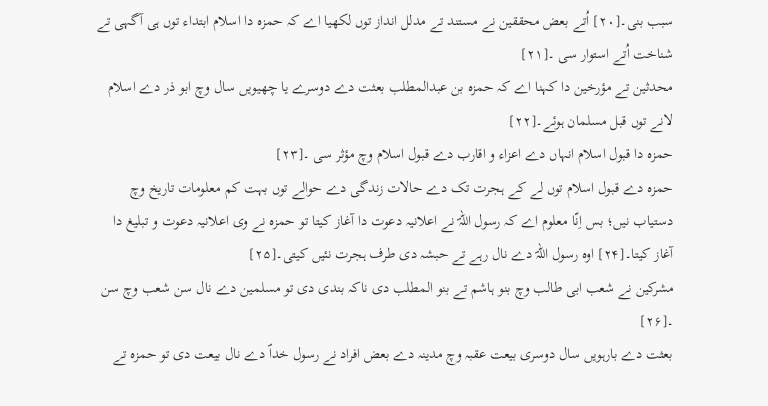سبب بنی۔[۲۰] اُتے بعض محققین نے مستند تے مدلل انداز توں لکھیا اے کہ حمزہ دا اسلام ابتداء توں ہی آگہی تے شناخت اُتے استوار سی ۔[۲۱]
محدثین تے مؤرخین دا کہنا اے کہ حمزہ بن عبدالمطلب بعثت دے دوسرے یا چھیويں سال وچ ابو ذر دے اسلام لانے توں قبل مسلمان ہوئے۔[۲۲]
حمزہ دا قبول اسلام انہاں دے اعزاء و اقارب دے قبول اسلام وچ مؤثر سی ۔[۲۳]
حمزہ دے قبول اسلام توں لے کے ہجرت تک دے حالات زندگی دے حوالے توں بہت کم معلومات تاریخ وچ دستیاب نيں؛ بس اِنّا معلوم اے کہ رسول اللہؐ نے اعلانیہ دعوت دا آغاز کیتا تو حمزہ نے وی اعلانیہ دعوت و تبلیغ دا آغاز کیتا۔[۲۴] اوہ رسول اللہؐ دے نال رہے تے حبشہ دی طرف ہجرت نئيں کيتی۔[۲۵]
مشرکین نے شعب ابی طالب وچ بنو ہاشم تے بنو المطلب دی ناکہ بندی دی تو مسلمین دے نال سن شعب وچ سن ۔[۲۶]
بعثت دے بارہويں سال دوسری بیعت عقبہ وچ مدینہ دے بعض افراد نے رسول خداؐ دے نال بیعت دی تو حمزہ تے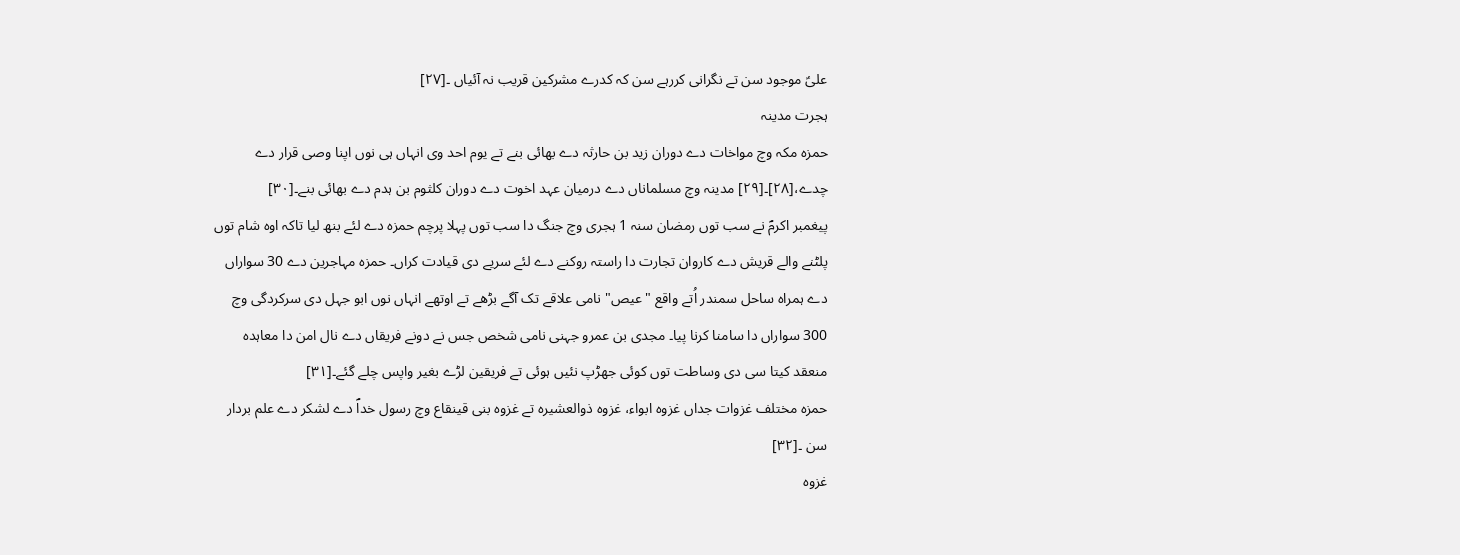علیؑ موجود سن تے نگرانی کررہے سن کہ کدرے مشرکین قریب نہ آئیاں ۔[۲۷]
ہجرت مدینہ
حمزہ مکہ وچ مواخات دے دوران زید بن حارثہ دے بھائی بنے تے یوم احد وی انہاں ہی نوں اپنا وصی قرار دے چدے،[۲۸]۔[۲۹] مدینہ وچ مسلماناں دے درمیان عہد اخوت دے دوران کلثوم بن ہدم دے بھائی بنے۔[۳۰]
پیغمبر اکرمؐ نے سب توں رمضان سنہ 1 ہجری وچ جنگ دا سب توں پہلا پرچم حمزہ دے لئے بنھ لیا تاکہ اوہ شام توں پلٹنے والے قریش دے کاروان تجارت دا راستہ روکنے دے لئے سریے دی قیادت کراں۔ حمزہ مہاجرین دے 30 سواراں دے ہمراہ ساحل سمندر اُتے واقع "عیص" نامی علاقے تک آگے بڑھے تے اوتھے انہاں نوں ابو جہل دی سرکردگی وچ 300 سواراں دا سامنا کرنا پيا۔ مجدی بن عمرو جہنی نامی شخص جس نے دونے فریقاں دے نال امن دا معاہدہ منعقد کیتا سی دی وساطت توں کوئی جھڑپ نئيں ہوئی تے فریقین لڑے بغیر واپس چلے گئے۔[۳۱]
حمزہ مختلف غزوات جداں غزوہ ابواء، غزوہ ذوالعشیرہ تے غزوہ بنی قینقاع وچ رسول خداؐ دے لشکر دے علم بردار سن ۔[۳۲]
غزوہ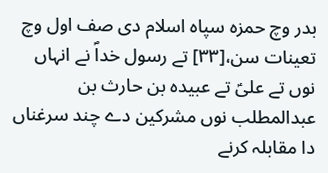بدر وچ حمزہ سپاہ اسلام دی صف اول وچ تعینات سن،[۳۳] تے رسول خداؐ نے انہاں نوں تے علیؑ تے عبیدہ بن حارث بن عبدالمطلب نوں مشرکین دے چند سرغناں دا مقابلہ کرنے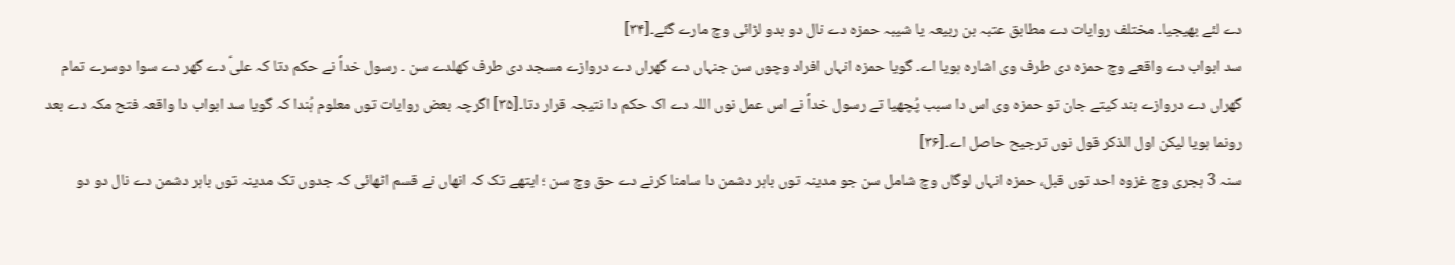دے لئے بھیجیا۔ مختلف روایات دے مطابق عتبہ بن ربیعہ یا شیبہ حمزہ دے نال دو بدو لڑائی وچ مارے گئے۔[۳۴]
سد ابواب دے واقعے وچ حمزہ دی طرف وی اشارہ ہويا اے۔ گویا حمزہ انہاں افراد وچوں سن جنہاں دے گھراں دے دروازے مسجد دی طرف کھلدے سن ۔ رسول خداؐ نے حکم دتا کہ علیؑ دے گھر دے سوا دوسرے تمام گھراں دے دروازے بند کيتے جان تو حمزہ وی اس دا سبب پُچھیا تے رسول خداؐ نے اس عمل نوں اللہ دے اک حکم دا نتیجہ قرار دتا۔[۳۵] اگرچہ بعض روایات توں معلوم ہُندا کہ گویا سد ابواب دا واقعہ فتح مکہ دے بعد رونما ہويا لیکن اول الذکر قول نوں ترجیح حاصل اے۔[۳۶]
سنہ 3 ہجری وچ غزوہ احد توں قبل، حمزہ انہاں لوگاں وچ شامل سن جو مدینہ توں باہر دشمن دا سامنا کرنے دے حق وچ سن ؛ ایتھے تک کہ انھاں نے قسم اٹھائی کہ جدوں تک مدینہ توں باہر دشمن دے نال دو دو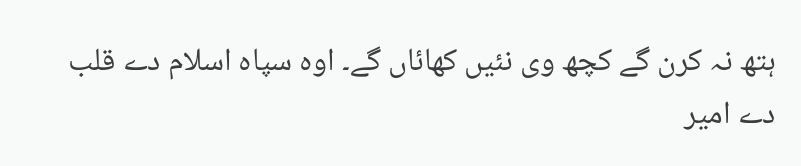ہتھ نہ کرن گے کچھ وی نئيں کھائاں گے۔ اوہ سپاہ اسلام دے قلب دے امیر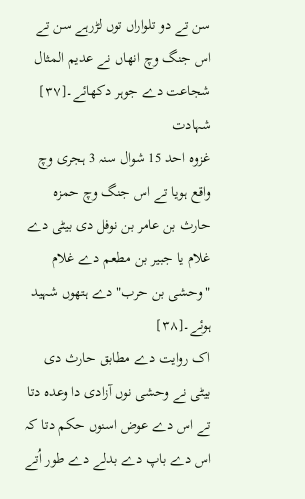سن تے دو تلواراں توں لڑرہے سن تے اس جنگ وچ انھاں نے عدیم المثال شجاعت دے جوہر دکھائے۔[۳۷]
شہادت
غزوہ احد 15 شوال سنہ 3 ہجری وچ واقع ہويا تے اس جنگ وچ حمزہ حارث بن عامر بن نوفل دی بیٹی دے غلام یا جبیر بن مطعم دے غلام "وحشی بن حرب" دے ہتھوں شہید ہوئے۔[۳۸]
اک روایت دے مطابق حارث دی بیٹی نے وحشی نوں آزادی دا وعدہ دتا تے اس دے عوض اسنوں حکم دتا کہ اس دے باپ دے بدلے دے طور اُتے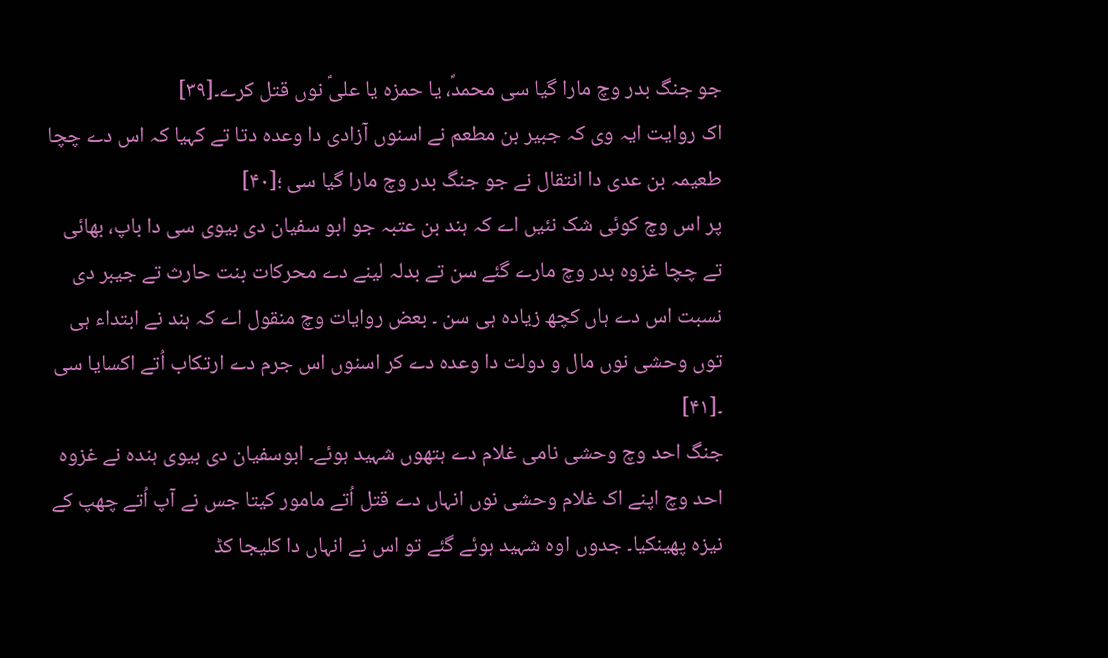جو جنگ بدر وچ مارا گیا سی محمدؐ، یا حمزہ یا علیؑ نوں قتل کرے۔[۳۹]
اک روایت ایہ وی کہ جبیر بن مطعم نے اسنوں آزادی دا وعدہ دتا تے کہیا کہ اس دے چچا طعیمہ بن عدی دا انتقال نے جو جنگ بدر وچ مارا گیا سی ؛[۴۰]
پر اس وچ کوئی شک نئيں اے کہ ہند بن عتبہ جو ابو سفیان دی بیوی سی دا باپ، بھائی تے چچا غزوہ بدر وچ مارے گئے سن تے بدلہ لینے دے محرکات بنت حارث تے جیبر دی نسبت اس دے ہاں کچھ زيادہ ہی سن ۔ بعض روایات وچ منقول اے کہ ہند نے ابتداء ہی توں وحشی نوں مال و دولت دا وعدہ دے کر اسنوں اس جرم دے ارتکاب اُتے اکسایا سی ۔[۴۱]
جنگ احد وچ وحشی نامی غلام دے ہتھوں شہید ہوئے۔ ابوسفیان دی بیوی ہندہ نے غزوہ احد وچ اپنے اک غلام وحشی نوں انہاں دے قتل اُتے مامور کیتا جس نے آپ اُتے چھپ کے نیزہ پھینکیا۔ جدوں اوہ شہید ہوئے گئے تو اس نے انہاں دا کلیجا کڈ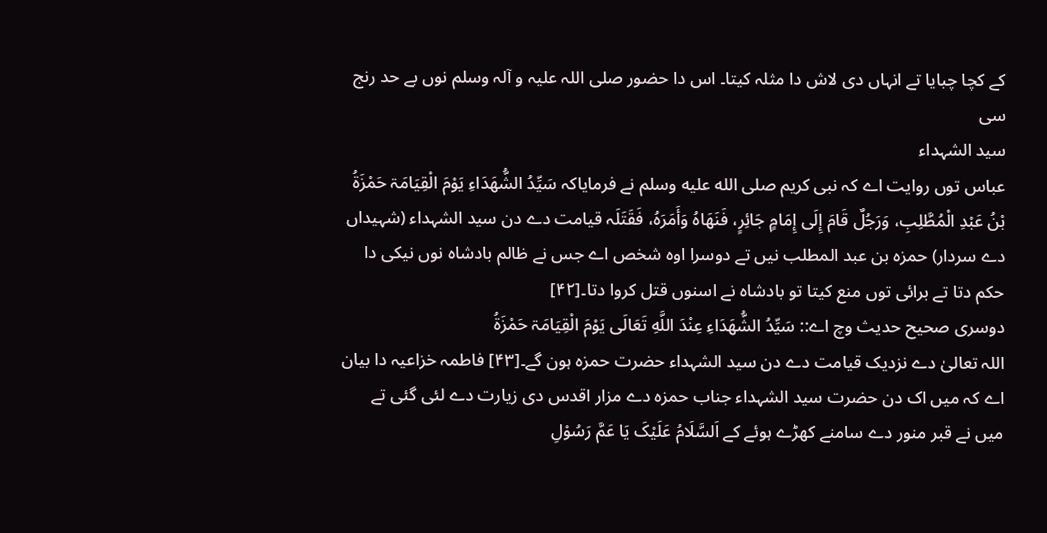کے کچا چبایا تے انہاں دی لاش دا مثلہ کیتا۔ اس دا حضور صلی اللہ علیہ و آلہ وسلم نوں بے حد رنج سی
سید الشہداء
عباس توں روایت اے کہ نبی کریم صلى الله عليه وسلم نے فرمایاکہ سَيِّدُ الشُّهَدَاءِ يَوْمَ الْقِيَامَۃ حَمْزَةُ بْنُ عَبْدِ الْمُطَّلِبِ، وَرَجُلٌ قَامَ إِلَى إِمَامٍ جَائِرٍ، فَنَهَاهُ وَأَمَرَهُ، فَقَتَلَہ قیامت دے دن سید الشہداء (شہیداں دے سردار) حمزہ بن عبد المطلب نيں تے دوسرا اوہ شخص اے جس نے ظالم بادشاہ نوں نیکی دا حکم دتا تے برائی توں منع کیتا تو بادشاہ نے اسنوں قتل کروا دتا۔[۴۲]
دوسری صحیح حدیث وچ اے:: سَيِّدُ الشُّهَدَاءِ عِنْدَ اللَّهِ تَعَالَى يَوْمَ الْقِيَامَۃ حَمْزَةُ
اللہ تعالیٰ دے نزدیک قیامت دے دن سید الشہداء حضرت حمزہ ہون گے۔[۴۳] فاطمہ خزاعیہ دا بیان اے کہ میں اک دن حضرت سید الشہداء جناب حمزہ دے مزار اقدس دی زیارت دے لئی گئی تے ميں نے قبر منور دے سامنے کھڑے ہوئے کے اَلسَّلَامُ عَلَیْکَ یَا عَمَّ رَسُوْلِ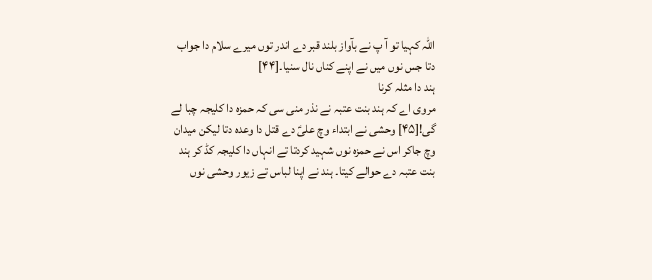اللہ کہیا تو آ پ نے بآواز بلند قبر دے اندر توں میرے سلام دا جواب دتا جس نوں ميں نے اپنے کناں نال سنیا۔[۴۴]
ہند دا مثلہ کرنا
مروی اے کہ ہند بنت عتبہ نے نذر منی سی کہ حمزہ دا کلیجہ چبا لے گی![۴۵] وحشی نے ابتداء وچ علیؑ دے قتل دا وعدہ دتا لیکن میدان وچ جاکر اس نے حمزہ نوں شہید کردتا تے انہاں دا کلیجہ کڈ کر ہند بنت عتبہ دے حوالے کیتا۔ ہند نے اپنا لباس تے زیور وحشی نوں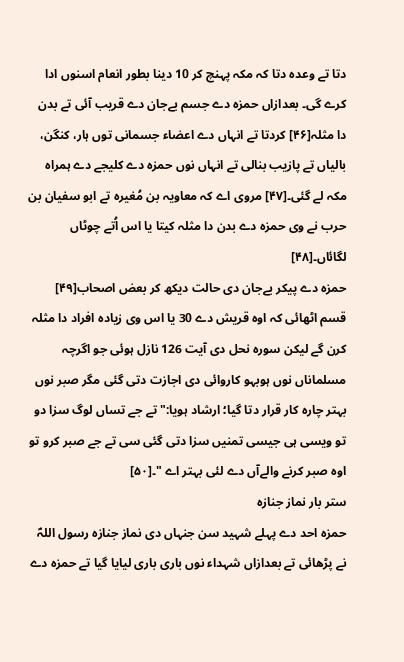دتا تے وعدہ دتا کہ مکہ پہنچ کر 10 دینا بطور انعام اسنوں ادا کرے گی۔ بعدازاں حمزہ دے جسم بےجان دے قریب آئی تے بدن دا مثلہ[۴۶] کردتا تے انہاں دے اعضاء جسمانی توں ہار، کنگن، بالیاں تے پازیب بنالی تے انہاں نوں حمزہ دے کلیجے دے ہمراہ مکہ لے گئی۔[۴۷] مروی اے کہ معاویہ بن مُغیرہ تے ابو سفیان بن حرب نے وی حمزہ دے بدن دا مثلہ کیتا یا اس اُتے چوٹاں لگائاں۔[۴۸]
حمزہ دے پیکر بےجان دی حالت دیکھ کر بعض اصحاب[۴۹] قسم اٹھائی کہ اوہ قریش دے 30 یا اس وی زیادہ افراد دا مثلہ کرن گے لیکن سورہ نحل دی آیت 126 نازل ہوئی جو اگرچہ مسلماناں نوں ہوبہو کاروائی دی اجازت دتی گئی مگر صبر نوں بہتر چارہ کار قرار دتا گیا؛ ارشاد ہويا:"تے جے تساں لوگ سزا دو تو ویسی ہی جیسی تمنيں سزا دتی گئی سی تے جے صبر کرو تو اوہ صبر کرنے والےآں دے لئی بہتر اے "۔[۵۰]
ستر بار نماز جنازہ
حمزہ احد دے پہلے شہید سن جنہاں دی نماز جنازہ رسول اللہؐ نے پڑھائی تے بعدازاں شہداء نوں باری باری لیایا گیا تے حمزہ دے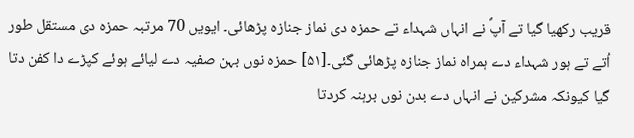قریب رکھیا گیا تے آپؐ نے انہاں شہداء تے حمزہ دی نماز جنازہ پڑھائی۔ ایويں 70 مرتبہ حمزہ دی مستقل طور اُتے تے ہور شہداء دے ہمراہ نماز جنازہ پڑھائی گئی۔[۵۱] حمزہ نوں بہن صفیہ دے لیائے ہوئے کپڑے دا کفن دتا گیا کیونکہ مشرکین نے انہاں دے بدن نوں برہنہ کردتا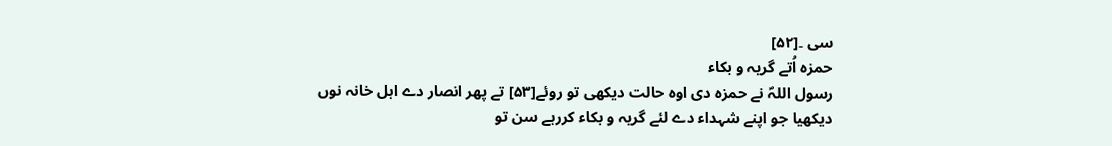سی ۔[۵۲]
حمزہ اُتے گریہ و بکاء
رسول اللہؐ نے حمزہ دی اوہ حالت دیکھی تو روئے[۵۳] تے پھر انصار دے اہل خانہ نوں دیکھیا جو اپنے شہداء دے لئے گریہ و بکاء کررہے سن تو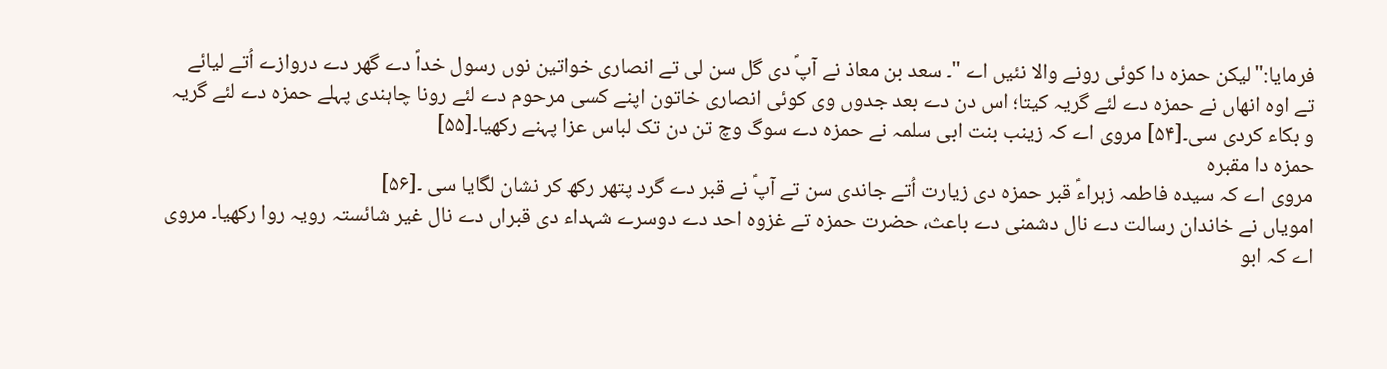فرمایا:"لیکن حمزہ دا کوئی رونے والا نئيں اے "۔ سعد بن معاذ نے آپؐ دی گل سن لی تے انصاری خواتین نوں رسول خداؐ دے گھر دے دروازے اُتے لیائے تے اوہ انھاں نے حمزہ دے لئے گریہ کیتا؛ اس دن دے بعد جدوں وی کوئی انصاری خاتون اپنے کسی مرحوم دے لئے رونا چاہندی پہلے حمزہ دے لئے گریہ و بکاء کردی سی۔[۵۴] مروی اے کہ زینب بنت ابی سلمہ نے حمزہ دے سوگ وچ تن دن تک لباس عزا پہنے رکھیا۔[۵۵]
حمزہ دا مقبرہ
مروی اے کہ سیدہ فاطمہ زہراءؑ قبر حمزہ دی زیارت اُتے جاندی سن تے آپؑ نے قبر دے گرد پتھر رکھ کر نشان لگایا سی ۔[۵۶]
امویاں نے خاندان رسالت دے نال دشمنی دے باعث، حضرت حمزہ تے غزوہ احد دے دوسرے شہداء دی قبراں دے نال غیر شائستہ رویہ روا رکھیا۔ مروی اے کہ ابو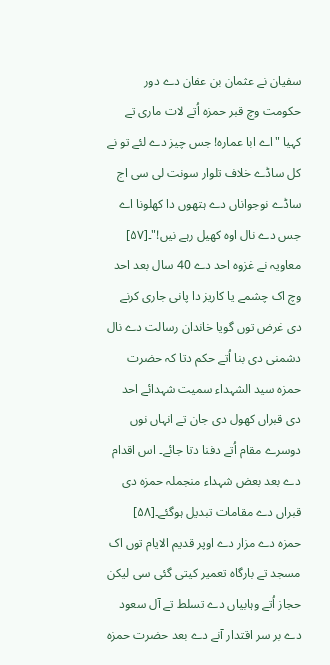سفیان نے عثمان بن عفان دے دور حکومت وچ قبر حمزہ اُتے لات ماری تے کہیا "اے ابا عمارہ! جس چیز دے لئے تو نے کل ساڈے خلاف تلوار سونت لی سی اج ساڈے نوجواناں دے ہتھوں دا کھلونا اے جس دے نال اوہ کھیل رہے نيں!"۔[۵۷]
معاویہ نے غزوہ احد دے 40 سال بعد احد وچ اک چشمے یا کاریز دا پانی جاری کرنے دی غرض توں گویا خاندان رسالت دے نال دشمنی دی بنا اُتے حکم دتا کہ حضرت حمزہ سید الشہداء سمیت شہدائے احد دی قبراں کھول دی جان تے انہاں نوں دوسرے مقام اُتے دفنا دتا جائے۔ اس اقدام دے بعد بعض شہداء منجملہ حمزہ دی قبراں دے مقامات تبدیل ہوگئے۔[۵۸]
حمزہ دے مزار دے اوپر قدیم الایام توں اک مسجد تے بارگاہ تعمیر کيتی گئی سی لیکن حجاز اُتے وہابیاں دے تسلط تے آل سعود دے بر سر اقتدار آنے دے بعد حضرت حمزہ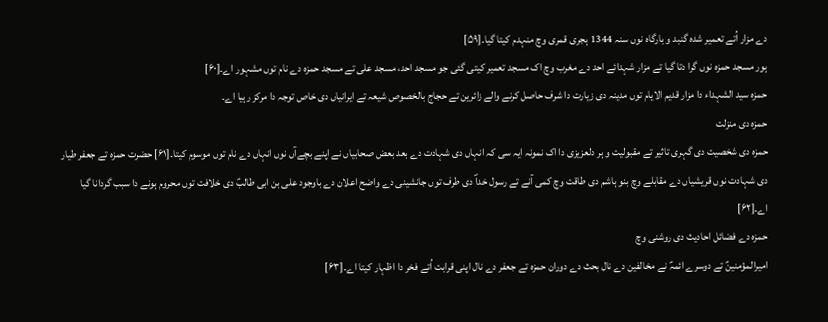دے مزار اُتے تعمیر شدہ گنبد و بارگاہ نوں سنہ 1344 ہجری قمری وچ منہدم کیتا گیا۔[۵۹]
ہور مسجد حمزہ نوں گرا دتا گیا تے مزار شہدائے احد دے مغرب وچ اک مسجد تعمیر کيتی گئی جو مسجد احد، مسجد علی تے مسجد حمزہ دے نام توں مشہور اے۔[۶۰]
حمزہ سید الشہداء دا مزار قدیم الایام توں مدینہ دی زيارت دا شرف حاصل کرنے والے زائرین تے حجاج بالخصوص شیعہ تے ایرانیاں دی خاص توجہ دا مرکز رہیا اے۔
حمزہ دی منزلت
حمزہ دی شخصیت دی گہری تاثیر تے مقبولیت و ہر دلعزیزی دا اک نمونہ ایہ سی کہ انہاں دی شہادت دے بعد بعض صحابیاں نے اپنے بچےآں نوں انہاں دے نام توں موسوم کیتا۔[۶۱] حضرت حمزہ تے جعفر طیار دی شہادت نوں قریشیاں دے مقابلے وچ بنو ہاشم دی طاقت وچ کمی آنے تے رسول خداؐ دی طرف توں جانشینی دے واضح اعلان دے باوجود علی بن ابی طالبؑ دی خلافت توں محروم ہونے دا سبب گردانا گیا اے۔[۶۲]
حمزہ دے فضائل احادیث دی روشنی وچ
امیرالمؤمنینؑ تے دوسرے ائمہؑ نے مخالفین دے نال بحث دے دوران حمزہ تے جعفر دے نال اپنی قرابت اُتے فخر دا اظہار کیتا اے۔[۶۳]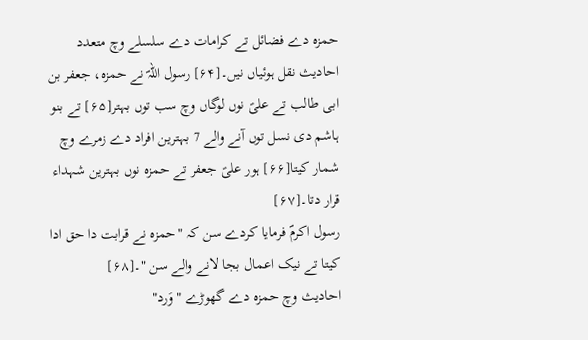حمزہ دے فضائل تے کرامات دے سلسلے وچ متعدد احادیث نقل ہوئیاں نيں۔[۶۴] رسول اللہؐ نے حمزہ، جعفر بن ابی طالب تے علیؑ نوں لوگاں وچ سب توں بہتر[۶۵] تے بنو ہاشم دی نسل توں آنے والے 7 بہترین افراد دے زمرے وچ شمار کیتا[۶۶] ہور علیؑ جعفر تے حمزہ نوں بہترین شہداء قرار دتا۔[۶۷]
رسول اکرمؐ فرمایا کردے سن کہ "حمزہ نے قرابت دا حق ادا کیتا تے نیک اعمال بجا لانے والے سن "۔[۶۸]
احادیث وچ حمزہ دے گھوڑے "وَرد"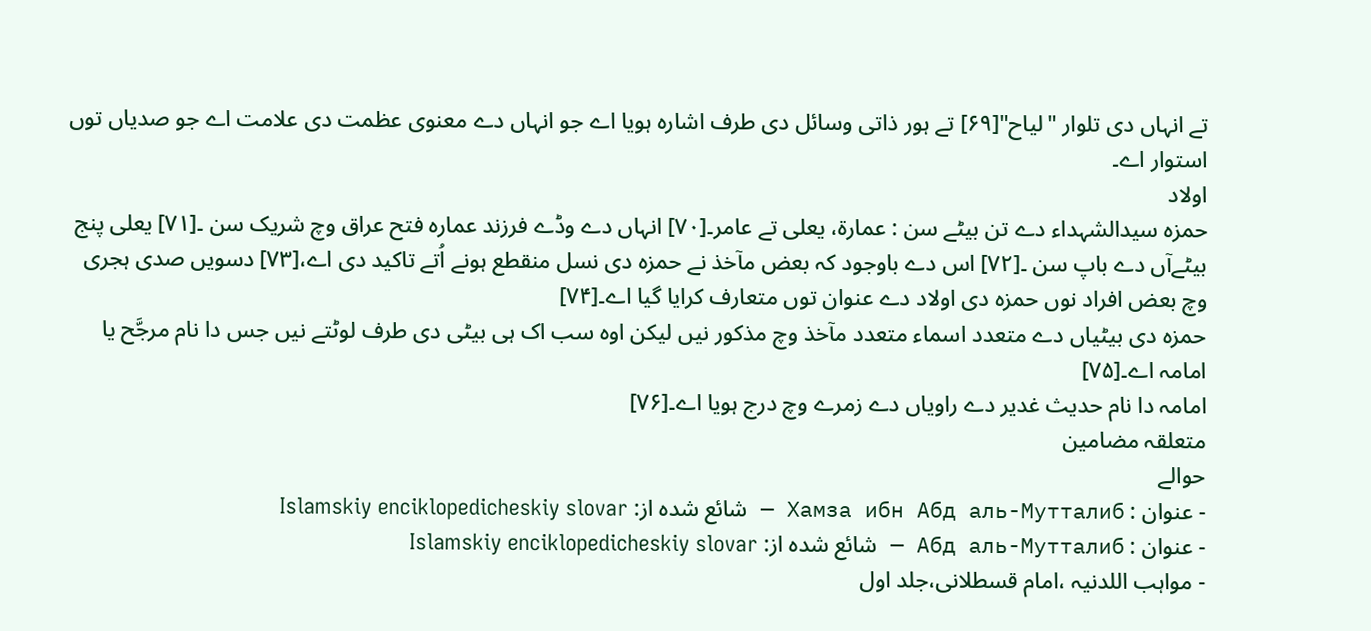تے انہاں دی تلوار "لیاح"[۶۹] تے ہور ذاتی وسائل دی طرف اشارہ ہويا اے جو انہاں دے معنوی عظمت دی علامت اے جو صدیاں توں استوار اے۔
اولاد
حمزہ سیدالشہداء دے تن بیٹے سن : عمارۃ، یعلی تے عامر۔[۷۰] انہاں دے وڈے فرزند عمارہ فتح عراق وچ شریک سن ۔[۷۱] یعلی پنج بیٹےآں دے باپ سن ۔[۷۲] اس دے باوجود کہ بعض مآخذ نے حمزہ دی نسل منقطع ہونے اُتے تاکید دی اے،[۷۳] دسويں صدی ہجری وچ بعض افراد نوں حمزہ دی اولاد دے عنوان توں متعارف کرایا گیا اے۔[۷۴]
حمزہ دی بیٹیاں دے متعدد اسماء متعدد مآخذ وچ مذکور نيں لیکن اوہ سب اک ہی بیٹی دی طرف لوٹتے نيں جس دا نام مرجَّح یا امامہ اے۔[۷۵]
امامہ دا نام حدیث غدیر دے راویاں دے زمرے وچ درج ہويا اے۔[۷۶]
متعلقہ مضامین
حوالے
- عنوان : Хамза ибн Абд аль-Мутталиб — شائع شدہ از: Islamskiy enciklopedicheskiy slovar
- عنوان : Абд аль-Мутталиб — شائع شدہ از: Islamskiy enciklopedicheskiy slovar
- مواہب اللدنیہ ،امام قسطلانی،جلد اول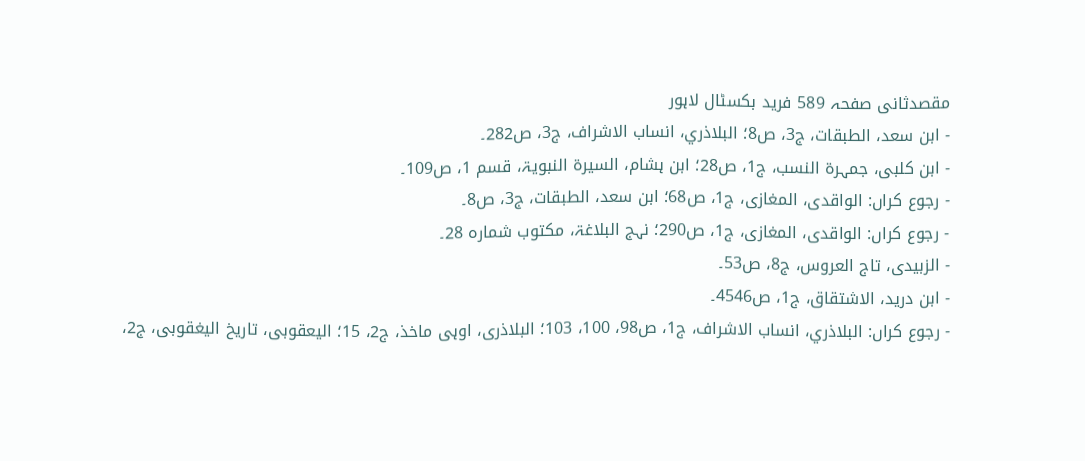مقصدثانی صفحہ 589 فرید بکسٹال لاہور
- ابن سعد، الطبقات، ج3، ص8؛ البلاذري، انساب الاشراف، ج3، ص282۔
- ابن کلبی، جمہرة النسب، ج1، ص28؛ ابن ہشام، السیرة النبویۃ، قسم 1، ص109۔
- رجوع کراں: الواقدی، المغازی، ج1، ص68؛ ابن سعد، الطبقات، ج3، ص8۔
- رجوع کراں: الواقدی، المغازی، ج1، ص290؛ نہج البلاغۃ، مکتوب شماره 28۔
- الزبیدی، تاج العروس، ج8، ص53۔
- ابن درید، الاشتقاق، ج1، ص4546۔
- رجوع کراں: البلاذري، انساب الاشراف، ج1، ص98، 100، 103؛ البلاذری، اوہی ماخذ، ج2، 15؛ الیعقوبی، تاریخ الیغقوبی، ج2،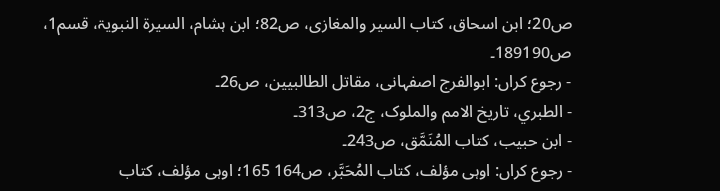ص20؛ ابن اسحاق، کتاب السیر والمغازی، ص82؛ ابن ہشام، السیرة النبویۃ، قسم1، ص189190۔
- رجوع کراں: ابوالفرج اصفہانی، مقاتل الطالبیین، ص26۔
- الطبري، تاريخ الامم والملوک، ج2، ص313۔
- ابن حبیب، کتاب المُنَمَّق، ص243۔
- رجوع کراں: اوہی مؤلف، کتاب المُحَبَّر، ص164 165؛ اوہی مؤلف، کتاب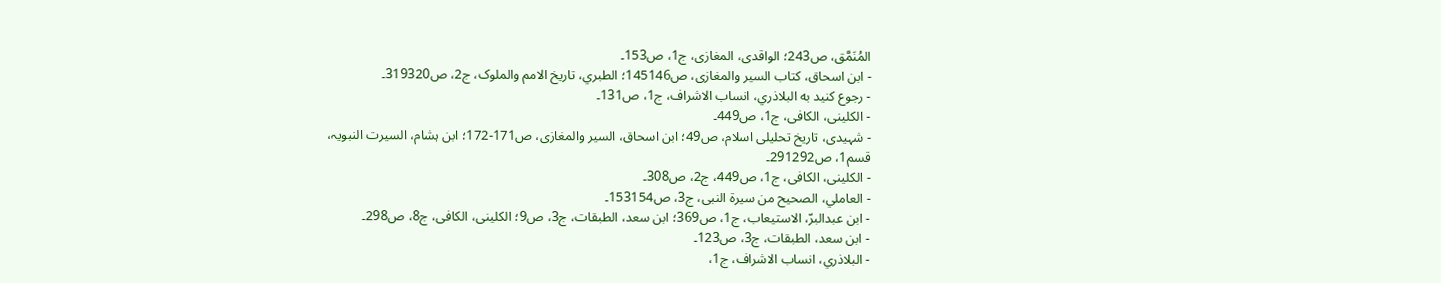المُنَمَّق، ص243؛ الواقدی، المغازی، ج1، ص153۔
- ابن اسحاق، کتاب السیر والمغازی، ص145146؛ الطبري، تاريخ الامم والملوک، ج2، ص319320۔
- رجوع کنید به البلاذري، انساب الاشراف، ج1، ص131۔
- الکلینی، الکافی، ج1، ص449۔
- شہیدی، تاریخ تحلیلی اسلام، ص49؛ ابن اسحاق، السیر والمغازی، ص171-172؛ ابن ہشام، السیرت النبویہ، قسم1، ص291292۔
- الکلینی، الکافی، ج1، ص449، ج2، ص308۔
- العاملي، الصحیح من سیرة النبی، ج3، ص153154۔
- ابن عبدالبرّ، الاستیعاب، ج1، ص369؛ ابن سعد، الطبقات، ج3، ص9؛ الکلینی، الکافی، ج8، ص298۔
- ابن سعد، الطبقات، ج3، ص123۔
- البلاذري، انساب الاشراف، ج1،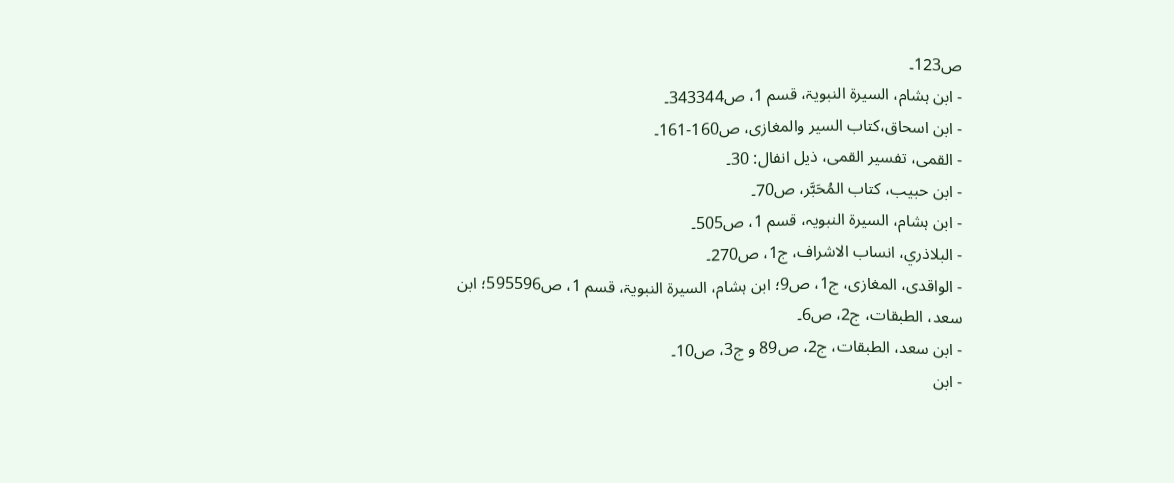ص123۔
- ابن ہشام، السیرة النبویۃ، قسم 1، ص343344۔
- ابن اسحاق،کتاب السیر والمغازی، ص160-161۔
- القمی، تفسیر القمی، ذیل انفال: 30۔
- ابن حبیب، کتاب المُحَبَّر، ص70۔
- ابن ہشام، السیرة النبویہ، قسم 1، ص505۔
- البلاذري، انساب الاشراف، ج1، ص270۔
- الواقدی، المغازی، ج1، ص9؛ ابن ہشام، السیرة النبویۃ، قسم 1، ص595596؛ ابن سعد، الطبقات، ج2، ص6۔
- ابن سعد، الطبقات، ج2، ص89 و ج3، ص10۔
- ابن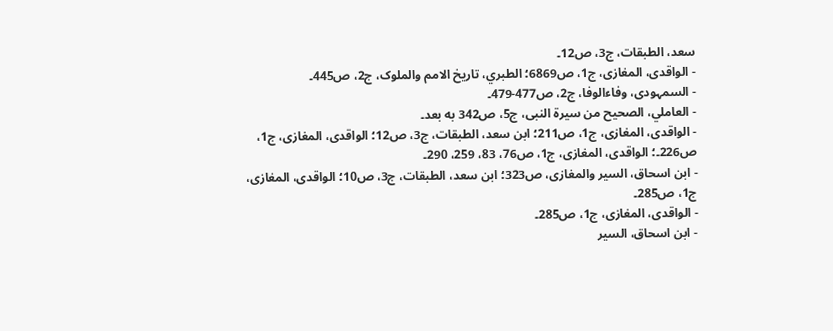سعد، الطبقات، ج3، ص12۔
- الواقدی، المغازی، ج1، ص6869؛ الطبري، تاريخ الامم والملوک، ج2، ص445۔
- السمہودی، وفاءالوفا، ج2، ص477-479۔
- العاملي، الصحیح من سیرة النبی، ج5، ص342 به بعد۔
- الواقدی، المغازی، ج1، ص211؛ ابن سعد، الطبقات، ج3، ص12؛ الواقدی، المغازی، ج1، ص226۔؛ الواقدی، المغازی، ج1، ص76، 83، 259، 290۔
- ابن اسحاق، السیر والمغازی، ص323؛ ابن سعد، الطبقات، ج3، ص10؛ الواقدی، المغازی، ج1، ص285۔
- الواقدی، المغازی، ج1، ص285۔
- ابن اسحاق، السیر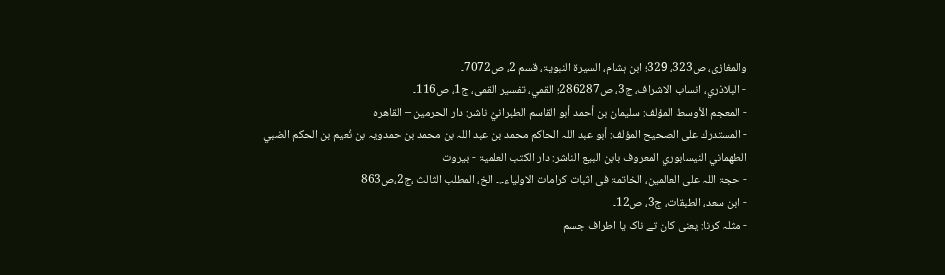والمغازی، ص323، 329؛ ابن ہشام، السیرة النبویۃ، قسم 2، ص7072۔
- البلاذري، انساب الاشراف، ج3، ص286287؛ القمي، تفسیر القمی، ج1، ص116۔
- المعجم الأوسط المؤلف: سليمان بن أحمد أبو القاسم الطبرانيُ ناشر: دار الحرمين – القاهرہ
- المستدرك على الصحيح المؤلف: أبو عبد اللہ الحاكم محمد بن عبد اللہ بن محمد بن حمدويہ بن نُعيم بن الحكم الضبي الطهماني النيسابوري المعروف بابن البيع الناشر: دار الكتب العلميۃ - بيروت
- حجۃ اللہ علی العالمین، الخاتمۃ فی اثبات کرامات الاولياء۔.۔ الخ، المطلب الثالث ،ج2،ص863
- ابن سعد، الطبقات، ج3، ص12۔
- مثلہ کرنا: یعنی کان تے ناک یا اطراف جسم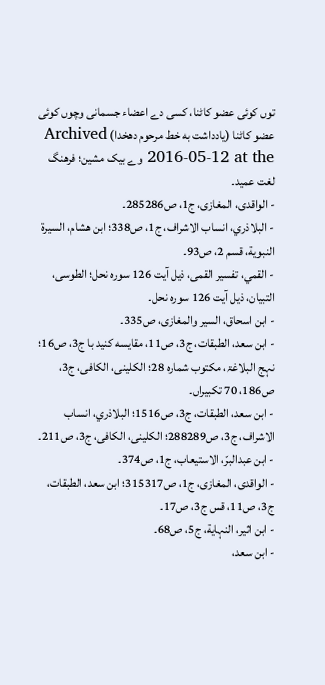توں کوئی عضو کاٹنا، کسی دے اعضاء جسمانی وچوں کوئی عضو کاٹنا (یادداشت به خط مرحوم دهخدا) Archived 2016-05-12 at the وے بیک مشین؛ فرهنگ لغت عمید۔
- الواقدی، المغازی، ج1، ص285286۔
- البلاذري، انساب الاشراف، ج1، ص338؛ ابن هشام، السیرة النبویة، قسم 2، ص93۔
- القمي، تفسیر القمی، ذیل آیت 126 سورہ نحل؛ الطوسی، التبیان، ذیل آیت 126 سورہ نحل۔
- ابن اسحاق، السیر والمغازی، ص335۔
- ابن سعد، الطبقات، ج3، ص11، مقایسه کنید با ج3، ص16؛ نہج البلاغۃ، مکتوب شماره 28؛ الکلینی، الکافی، ج3، ص186، 70 تکبیراں۔
- ابن سعد، الطبقات، ج3، ص1516؛ البلاذري، انساب الاشراف، ج3، ص288289؛ الکلینی، الکافی، ج3، ص211۔
- ابن عبدالبرّ، الاستیعاب، ج1، ص374۔
- الواقدی، المغازی، ج1، ص315317؛ ابن سعد، الطبقات، ج3، ص11، قس ج3، ص17۔
- ابن اثیر، النہایة، ج5، ص68۔
- ابن سعد،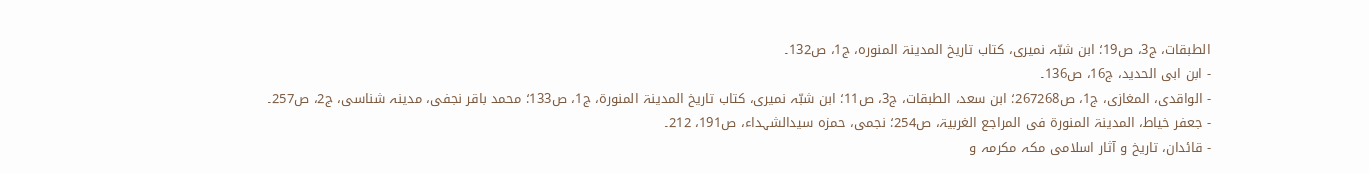الطبقات، ج3، ص19؛ ابن شبّہ نمیری، کتاب تاریخ المدینۃ المنورہ، ج1، ص132۔
- ابن ابی الحدید، ج16، ص136۔
- الواقدی، المغازی، ج1، ص267268؛ ابن سعد، الطبقات، ج3، ص11؛ ابن شبّہ نمیری، کتاب تاریخ المدینۃ المنورة، ج1، ص133؛ محمد باقر نجفی، مدینہ شناسی، ج2، ص257۔
- جعفر خیاط، المدینۃ المنورة فی المراجع الغربیۃ، ص254؛ نجمی، حمزه سیدالشہداء، ص191، 212۔
- قائدان، تاریخ و آثار اسلامی مکہ مکرمہ و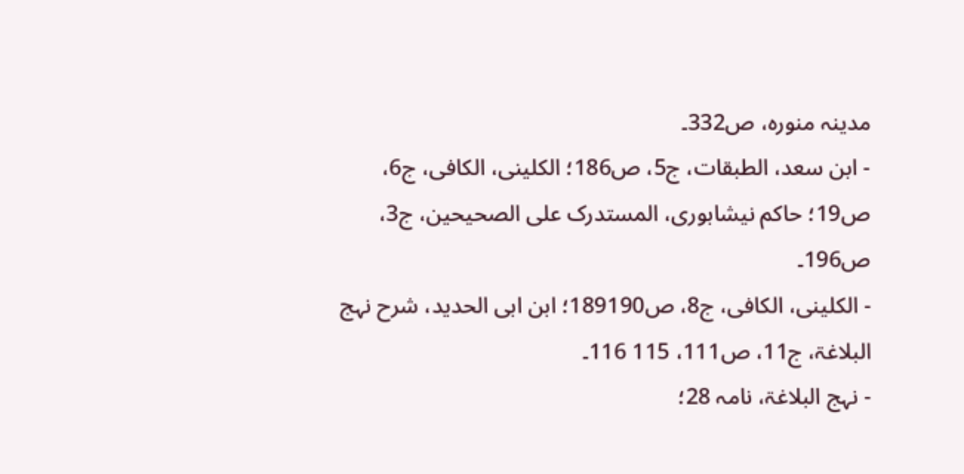مدینہ منوره، ص332۔
- ابن سعد، الطبقات، ج5، ص186؛ الکلینی، الکافی، ج6، ص19؛ حاکم نیشابوری، المستدرک علی الصحیحین، ج3، ص196۔
- الکلینی، الکافی، ج8، ص189190؛ ابن ابی الحدید، شرح نہج البلاغۃ، ج11، ص111، 115 116۔
- نہج البلاغۃ، نامہ 28؛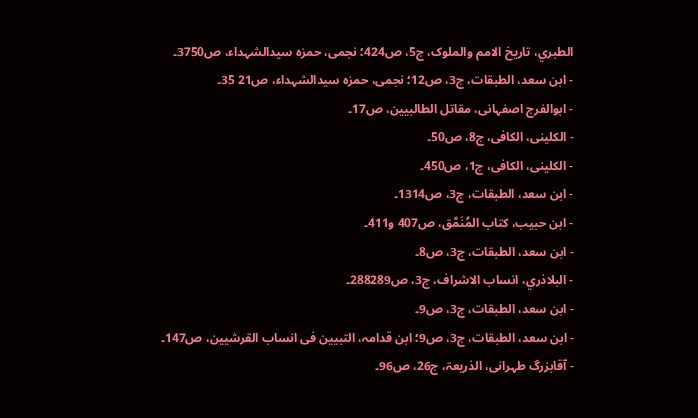الطبري، تاريخ الامم والملوک، ج5، ص424؛ نجمی، حمزه سیدالشہداء، ص3750۔
- ابن سعد، الطبقات، ج3، ص12؛ نجمی، حمزه سیدالشہداء، ص21 35۔
- ابوالفرج اصفہانی، مقاتل الطالبیین، ص17۔
- الکلینی، الکافی، ج8، ص50۔
- الکلینی، الکافی، ج1، ص450۔
- ابن سعد، الطبقات، ج3، ص1314۔
- ابن حبیب، کتاب المُنَمَّق، ص407 و411۔
- ابن سعد، الطبقات، ج3، ص8۔
- البلاذري، انساب الاشراف، ج3، ص288289۔
- ابن سعد، الطبقات، ج3، ص9۔
- ابن سعد، الطبقات، ج3، ص9؛ ابن قدامہ، التبیین فی انساب القرشیین، ص147۔
- آقابزرگ طہرانی، الذریعۃ، ج26، ص96۔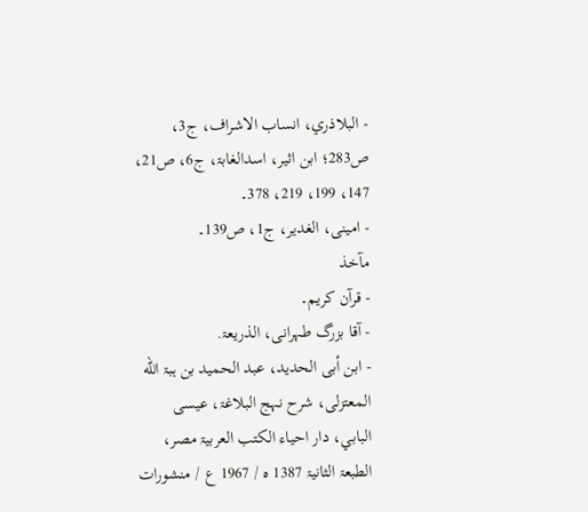- البلاذري، انساب الاشراف، ج3، ص283؛ ابن اثیر، اسدالغابۃ، ج6، ص21، 147، 199، 219، 378۔
- امینی، الغدیر، ج1، ص139۔
مآخذ
- قرآن کریم۔
- آقا بزرگ طہرانی، الذریعۃ.
- ابن أبی الحدید، عبد الحمید بن ہبۃ الله المعتزلی، شرح نہج البلاغۃ، عيسى البابي، دار احياء الكتب العربيۃ مصر، الطبعۃ الثانيۃ 1387 ه / 1967 ع / منشورات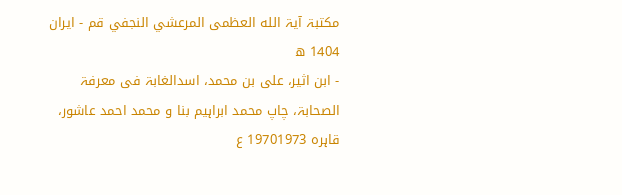مكتبۃ آيۃ الله العظمى المرعشي النجفي قم - ايران 1404 ه
- ابن اثیر، علی بن محمد، اسدالغابۃ فی معرفۃ الصحابۃ، چاپ محمد ابراہیم بنا و محمد احمد عاشور، قاہره 19701973 ع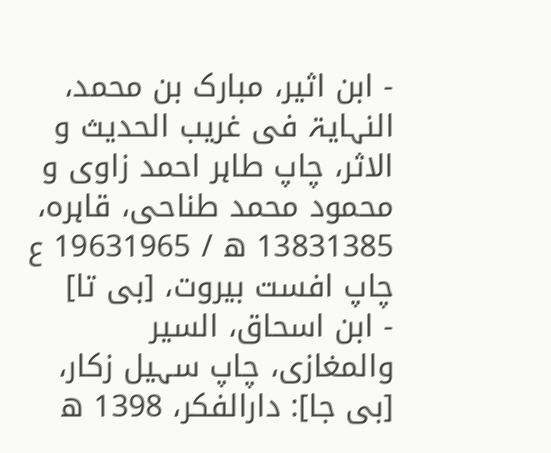- ابن اثیر، مبارک بن محمد، النہایۃ فی غریب الحدیث و الاثر، چاپ طاہر احمد زاوی و محمود محمد طناحی، قاہره، 13831385 ه / 19631965 ع چاپ افست بیروت، [بی تا]
- ابن اسحاق، السیر والمغازی، چاپ سہیل زکار، [بی جا]: دارالفکر، 1398 ه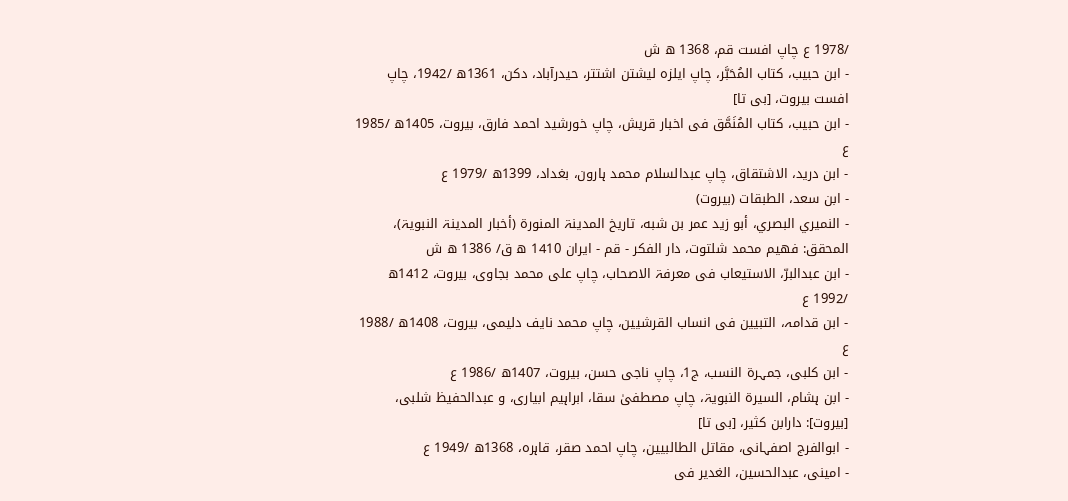/1978 ع چاپ افست قم، 1368 ه ش
- ابن حبیب، کتاب المُحَبَّر، چاپ ایلزه لیشتن اشتتر، حیدرآباد، دکن، 1361ه /1942، چاپ افست بیروت، [بی تا]
- ابن حبیب، کتاب المُنَمَّق فی اخبار قریش، چاپ خورشید احمد فارق، بیروت، 1405ه /1985 ع
- ابن درید، الاشتقاق، چاپ عبدالسلام محمد ہارون، بغداد، 1399ه /1979 ع
- ابن سعد، الطبقات (بیروت)
- النميري البصري، أبو زيد عمر بن شبه، تاريخ المدينۃ المنورة (أخبار المدينۃ النبويۃ)، المحقق: فهيم محمد شلتوت، دار الفكر - قم - ايران 1410 ه ق/ 1386 ه ش
- ابن عبدالبرّ، الاستیعاب فی معرفۃ الاصحاب، چاپ علی محمد بجاوی، بیروت، 1412ه /1992 ع
- ابن قدامہ، التبیین فی انساب القرشیین، چاپ محمد نایف دلیمی، بیروت، 1408ه /1988 ع
- ابن کلبی، جمہرة النسب، ج1، چاپ ناجی حسن، بیروت، 1407ه /1986 ع
- ابن ہشام، السیرة النبویۃ، چاپ مصطفیٰ سقا، ابراہیم ابیاری، و عبدالحفیظ شلبی، [بیروت]: دارابن کثیر، [بی تا]
- ابوالفرج اصفہانی، مقاتل الطالبیین، چاپ احمد صقر، قاہره، 1368ه /1949 ع
- امینی، عبدالحسین، الغدیر فی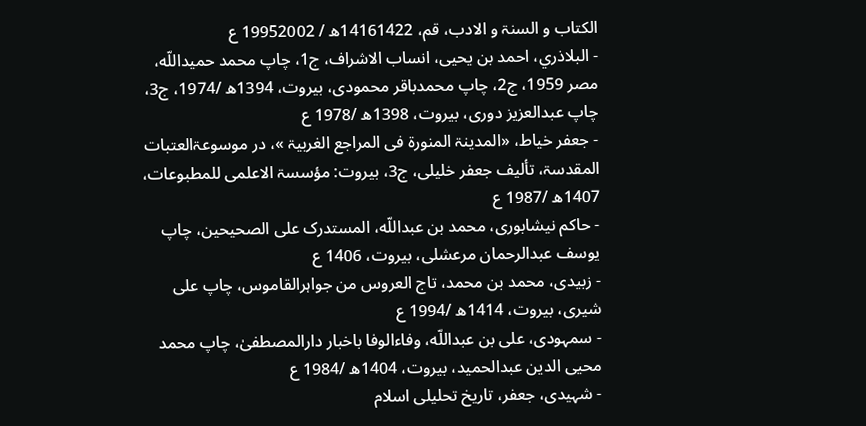الکتاب و السنۃ و الادب، قم، 14161422ه / 19952002 ع
- البلاذري، احمد بن یحیی، انساب الاشراف، ج1، چاپ محمد حمیداللّه، مصر 1959، ج2، چاپ محمدباقر محمودی، بیروت، 1394ه /1974، ج3، چاپ عبدالعزیز دوری، بیروت، 1398ه /1978 ع
- جعفر خیاط، «المدینۃ المنورة فی المراجع الغربیۃ »، در موسوعۃالعتبات المقدسۃ، تألیف جعفر خلیلی، ج3، بیروت: مؤسسۃ الاعلمی للمطبوعات، 1407ه /1987 ع
- حاکم نیشابوری، محمد بن عبداللّه، المستدرک علی الصحیحین، چاپ یوسف عبدالرحمان مرعشلی، بیروت، 1406 ع
- زبیدی، محمد بن محمد، تاج العروس من جواہرالقاموس، چاپ علی شیری، بیروت، 1414ه /1994 ع
- سمہودی، علی بن عبداللّه، وفاءالوفا باخبار دارالمصطفیٰ، چاپ محمد محیی الدین عبدالحمید، بیروت، 1404ه /1984 ع
- شہیدی، جعفر، تاریخ تحلیلی اسلام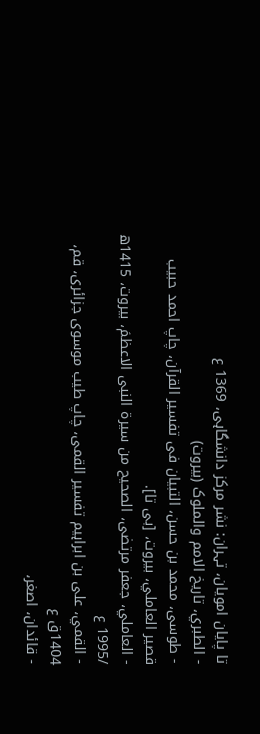تا پایان امویان، تہران: نشر مرکز دانشگاہی، 1369 ع
- الطبري، تاريخ الامم والملوک (بیروت)
- طوسی، محمد بن حسن، التبیان فی تفسیر القرآن، چاپ احمد حبیب قصیر العاملي، بیروت، [بی تا].
- العاملي، جعفر مرتضی، الصحیح من سیرة النبی الاعظمؑ، بیروت، 1415ه /1995 ع
- القمي، علی بن ابراہیم تفسیر القمی، چاپ طیب موسوی جزائری، قم، 1404ق ع
- قائدان، اصغر،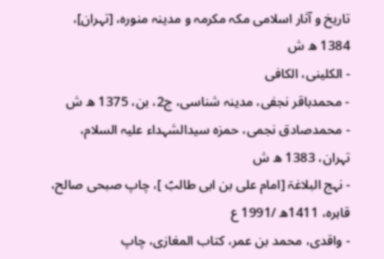تاریخ و آثار اسلامی مکہ مکرمہ و مدینہ منوره، [تہران]، 1384 ه ش
- الکلینی، الکافی
- محمدباقر نجفی، مدینہ شناسی، ج2، بن، 1375 ه ش
- محمدصادق نجمی، حمزه سیدالشہداء علیہ السلام، تہران، 1383 ه ش
- نہج البلاغۃ [امام علی بن ابی طالبؑ ]، چاپ صبحی صالح، قاہره، 1411ه /1991 ع
- واقدی، محمد بن عمر، کتاب المغازی، چاپ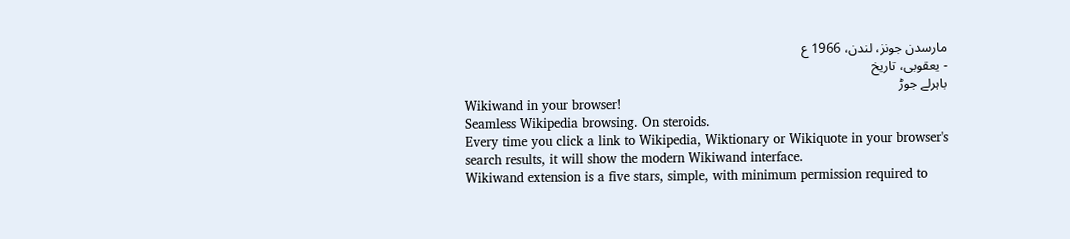مارسدن جونز، لندن، 1966 ع
- یعقوبی، تاریخ
باہرلے جوڑ
Wikiwand in your browser!
Seamless Wikipedia browsing. On steroids.
Every time you click a link to Wikipedia, Wiktionary or Wikiquote in your browser's search results, it will show the modern Wikiwand interface.
Wikiwand extension is a five stars, simple, with minimum permission required to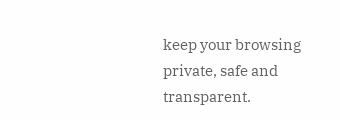keep your browsing private, safe and transparent.